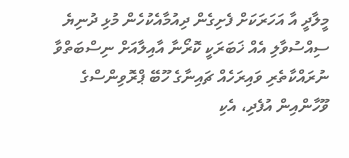މީލާދީ އާ އަހަރަކަށް ފެށިގެން ދިއުމާއެކުހެން މުޅި ދުނިޔެ ސިއްސުވާލި އެއް ޚަބަރަކީ ކޮރޯނާ އާއިލާއަށް ނިސްބަތްވާ ނުރައްކާތެރި ވައިރަހެއް ޗައިނާގެ ހޫބޭ ޕްރޮވިންސްގެ ވޫހާންއިން އުފެދި، އެކި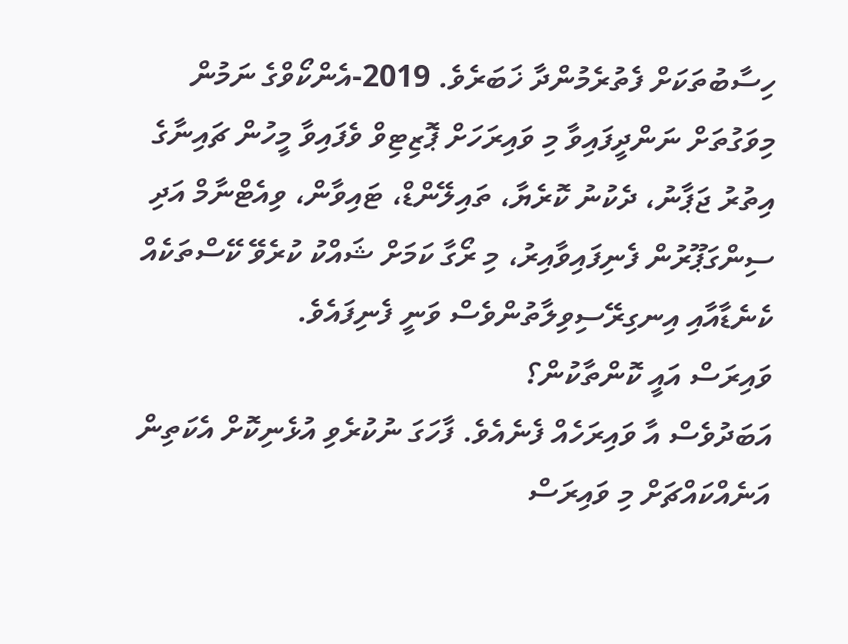ހިސާބުތަކަށް ފެތުރެމުންދާ ޚަބަރެވެ. 2019-އެންކޯވްގެ ނަމުން މިވަގުތަށް ނަންދީފައިވާ މި ވައިރަހަށް ޕޮޒިޓިވް ވެފައިވާ މީހުން ޗައިނާގެ އިތުރު ޖަޕާނު، ދެކުނު ކޮރެޔާ، ތައިލޭންޑް، ޓައިވާން، ވިއެޓްނާމް އަދި ސިންގަޕޫރުން ފެނިފައިވާއިރު، މި ރޯގާ ކަމަށް ޝައްކު ކުރެވޭ ކޭސްތަކެއް ކެނެޑާއާއި އިނގިރޭސިވިލާތުންވެސް ވަނީ ފެނިފައެވެ.
ވައިރަސް އައީ ކޮންތާކުން؟
އަބަދުވެސް އާ ވައިރަހެއް ފެނެއެވެ. ފާހަގަ ނުކުރެވި އުޅެނިކޮށް އެކަތިން އަނެއްކައްޗަށް މި ވައިރަސް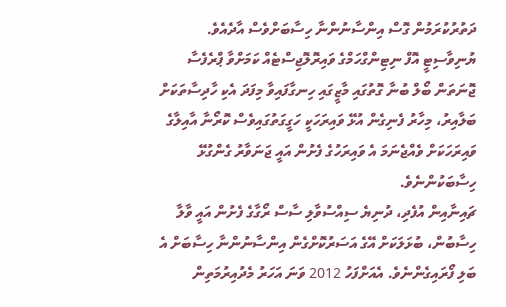ދަތުރުކުރަމުން ގޮސް އިންސާނުންނާ ހިސާބަށްވެސް އާދެއެވެ.
ޔުނިވާސިޓީ އޮފް ނިޓިންގްހަމްގެ ވައިރޮލޮޖިސްޓެއް ކަމަށްވާ ޕްރެފެސާ ޖޮނަތަން ބޯލް ބުނާ ގޮތުގައި މާޒީގައި ހިނގާފައިވާ މިފަދަ އެކި ހާދިސާތަކަށް ބަލާއިރު، މިހާރު ފެނިގެން އުޅޭ ވައިރަހަކީ ހަގީގަތުގައިވެސް ކޮރޯނާ އާއިލާގެ ވައިރަހަކަށް ވެއްޖެނަމަ އެ ވައިރަހުގެ ފެށުން އައީ ޖަނަވާރު ގެންގުޅޭ ހިސާބަކުންނެވެ.
ޗައިނާއިން އުފެދި، ދުނިޔެ ސިއްސުވާލި ސާސް ރޯގާގެ ފެށުން އައީ ވާލާ ހިސާބުން، ބުޅަލަކަށް އޭގެ އަސަރުކޮށްގެން އިންސާނުންނާ ހިސާބަށް އެ ބަލި ފޯރައިގެންނެވެ. އެއަށްފަހު 2012 ވަނަ އަހަރު މެދުއިރުމަތިން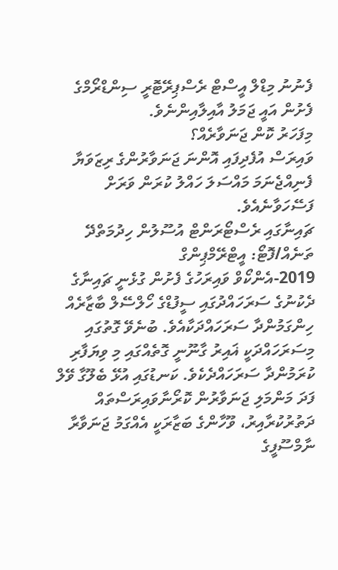ފެނުނު މިޑްލް އީސްޓް ރެސްޕިރޭޓޮރީ ސިންޑްރޯމްގެ ފެށުން އައީ ޖަމަލު އާއިލާއިންނެވެ.
މިފަހަރު ކޮން ޖަނަވާރެއް؟
ވައިރަސް އުފެދިފައި އޮންނަ ޖަނަވާރުންގެ ރިޒަވަޔާ ފެނިއްޖެނަމަ މައްސަލަ ހައްލު ކުރަން ވަރަށް ފަސޭހަވާނެއެވެ.
ޗައިނާގައި ރެސްޓޯރަންޓް އުސޫލުން ހިދުމަތްދޭ ތަނެއް/ފޮޓޯ: އީޓްރޭމްޕިންގް
2019-އެންކޯވް ވައިރަހުގެ ފެށުން ގުޅެނީ ޗައިނާގެ ދެކުނުގެ ސަރަހައްދުގައި ސީފުޑްގެ ހޯލްސޭލް ބާޒާރެއް ހިންގަމުންދާ ސަރަހައްދަކާއެވެ. ބުނެވޭ ގޮތުގައި މިސަރަހައްދަކީ ޣައިރު ގާނޫނީ ގޮތެއްގައި މި ވިޔަފާރި ކުރަމުންދާ ސަރަހައްދެކެވެ. ކަނޑުގައި އުޅޭ ބެލޫގާ ވޭލް ފަދަ މަންމަލި ޖަނަވާރުން ކޮރޯނާވައިރަސްތައް ދަތުރުކުރާއިރު، ވޫހާންގެ ބަޒާރަކީ އެއްގަމު ޖަނަވާރާ ނާމްސޫފީގެ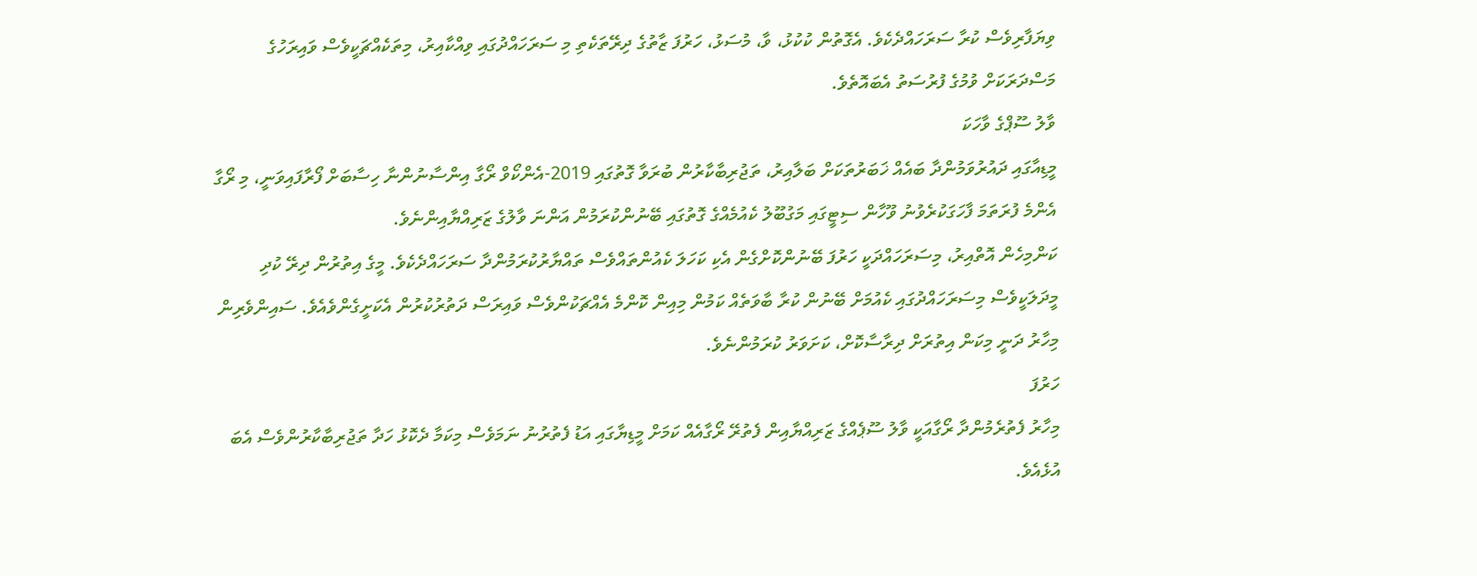ވިޔަފާރިވެސް ކުރާ ސަރަހައްދެކެވެ. އެގޮތުން ކުކުޅު، ވާ، މުސަޅު، ހަރުފަ ޒާތުގެ ދިރޭތަކެތި މި ސަރަހައްދުގައި ވިއްކާއިރު، މިތަކެއްޗަކީވެސް ވައިރަހުގެ މަސްދަރަކަށް ވުމުގެ ފުރުސަތު އެބައޮތެވެ.
ވާލު ސޫޕްގެ ވާހަކަ
މީޑިއާގައި ދައުރުވަމުންދާ ބައެއް ޚަބަރުތަކަށް ބަލާއިރު، ތަޖުރިބާކާރުން ބުރަވާ ގޮތުގައި 2019-އެންކޯވް ރޯގާ އިންސާނުންނާ ހިސާބަށް ފޯރާފައިވަނީ، މި ރޯގާ އެންމެ ފުރަތަމަ ފާހަގަކުރެވުނު ވޫހާން ސިޓީގައި މަގުބޫލު ކެއުމެއްގެ ގޮތުގައި ބޭނުންކުރަމުން އަންނަ ވާލުގެ ޒަރިއްޔާއިންނެވެ.
ކަންމިހެން އޮތްއިރު، މިސަރަހައްދަކީ ހަރުފަ ބޭނުންކޮށްގެން އެކި ކަހަލަ ކެއުންތައްވެސް ތައްޔާރުކުރަމުންދާ ސަރަހައްދެކެވެ. މީގެ އިތުރުން ދިރޭ ކުދި މީދަލަކީވެސް މިސަރަހައްދުގައި ކެއުމަށް ބޭނުން ކުރާ ބާވަތެއް ކަމުން މިއިން ކޮންމެ އެއްޗަކުންވެސް ވައިރަސް ދަތުރުކުރުން އެކަށީގެންވެއެވެ. ސައިންވެރިން މިހާރު ދަނީ މިކަން އިތުރަށް ދިރާސާކޮށް، ކަށަވަރު ކުރަމުންނެވެ.
ހަރުފަ
މިހާރު ފެތުރެމުންދާ ރޯގާއަކީ ވާލު ސޫޕެއްގެ ޒަރިއްޔާއިން ފެތުރޭ ރޯގާއެއް ކަމަށް މީޑިޔާގައި އަޑު ފެތުރުނު ނަމަވެސް މިކަމާ ދެކޮޅު ހަދާ ތަޖުރިބާކާރުންވެސް އެބަ އުޅެއެވެ.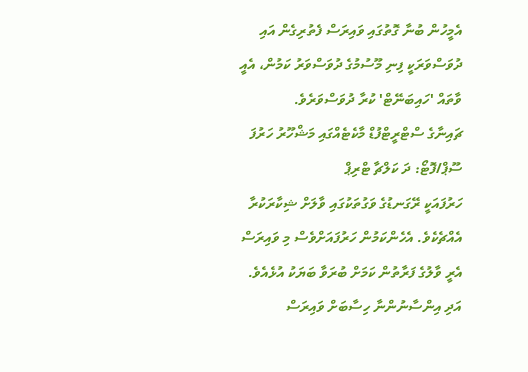އެމީހުން ބުނާ ގޮތުގައި ވައިރަސް ފެތުރިގެން އައި ދުވަސްވަރަކީ ފިނި މޫސުމުގެ ދުވަސްވަރު ކަމުން، އެއީ ވާތައް 'ހައިބަނޭޓް' ކުރާ ދުވަސްވަރެވެ.
ޗައިނާގެ ސްޓްރީޓްފުޑް މާކެޓެއްގައި މަޝްހޫރު ހަރުފަ ސޫޕް/ފޮޓޯ: ދަ ކަލްޗާ ޓްރިޕް
ހަރުފައަކީ ރޭގަނޑުގެ ވަގުތަކުގައި ވާލަށް ޝިކާރަކުރާ އެއްޗެކެވެ. އެހެންކަމުން ހަރުފައަށްވެސް މި ވައިރަސް އެރީ ވާލުގެ ފަރާތުން ކަމަށް ބުރަވާ ބަޔަކު އުޅެއެވެ. އަދި އިންސާނުންނާ ހިސާބަށް ވައިރަސް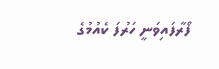ފޯރާފައިވަނީ ހަރުފަ ކެއުމުގެ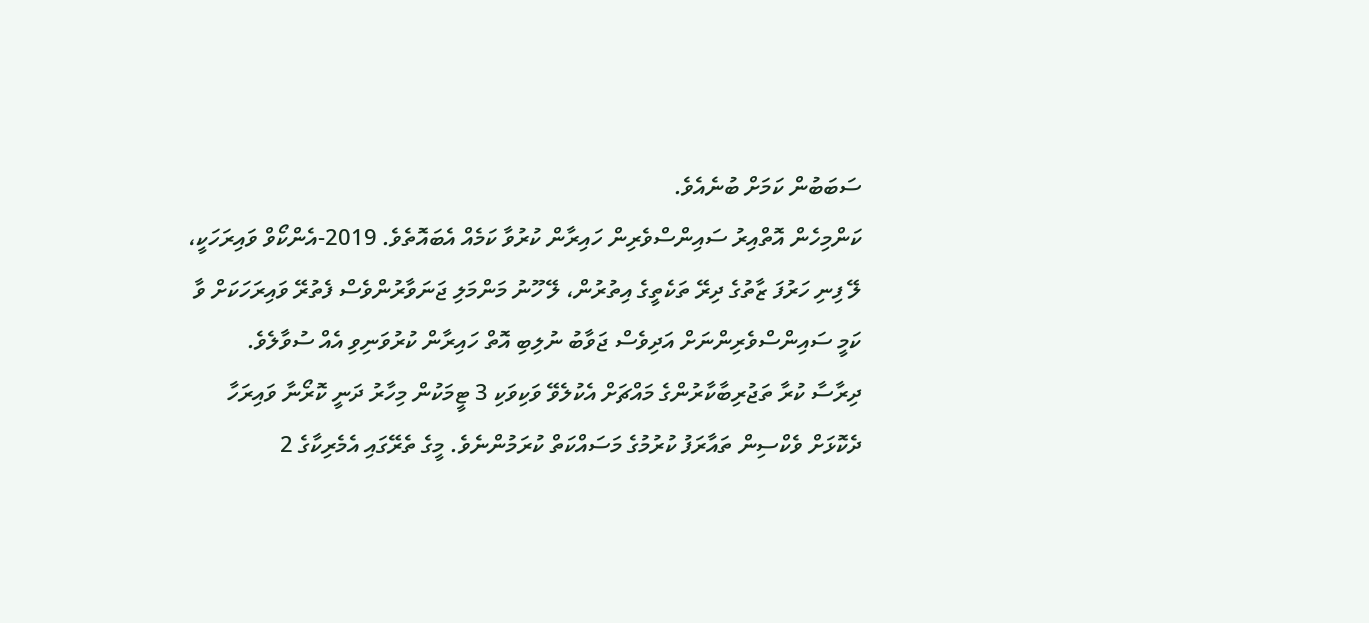ސަބަބުން ކަމަށް ބުނެއެވެ.
ކަންމިހެން އޮތްއިރު ސައިންސްވެރިން ހައިރާން ކުރުވާ ކަމެއް އެބައޮތެވެ. 2019-އެންކޯވް ވައިރަހަކީ، ލޭ ފިނި ހަރުފަ ޒާތުގެ ދިރޭ ތަކެތީގެ އިތުރުން، ލޭ ހޫނު މަންމަލި ޖަނަވާރުންވެސް ފެތުރޭ ވައިރަހަކަށް ވާ ކަމީ ސައިންސްވެރިންނަށް އަދިވެސް ޖަވާބު ނުލިބި އޮތް ހައިރާން ކުރުވަނިވި އެއް ސުވާލެވެ.
ދިރާސާ ކުރާ ތަޖުރިބާކާރުންގެ މައްޗަށް އެކުލެވޭ ވަކިވަކި 3 ޓީމަކުން މިހާރު ދަނީ ކޮރޯނާ ވައިރަހާ ދެކޮޅަށް ވެކްސިން ތައާރަފު ކުރުމުގެ މަސައްކަތް ކުރަމުންނެވެ. މީގެ ތެރޭގައި އެމެރިކާގެ 2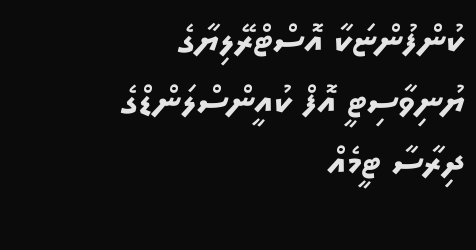ކުންފުންޏަކާ އޮސްޓްރޭލިޔާގެ ޔުނިވާސިޓީ އޮފް ކުއީންސްލަންޑްގެ ދިރާސާ ޓީމެއް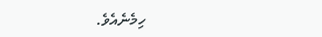ހިމެނެއެވެ.